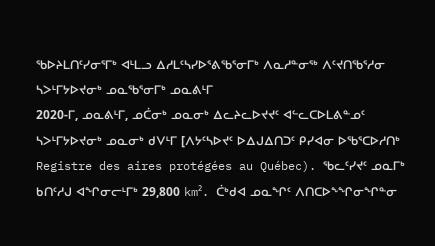ᖃᐅᔨᒪᑎᑦᓯᓂᕐᒥᒃ ᐊᒻᒪᓗ ᐃᓱᒪᑦᓴᓯᐅᕐᕕᖃᕐᓂᒥᒃ ᐱᓇᓱᓐᓂᖅ ᐱᑦᔪᑎᖃᕐᓱᓂ ᓴᐳᒻᒥᔭᐅᔪᓂᒃ ᓄᓇᖃᕐᓂᒥᒃ ᓄᓇᕕᒻᒥ
2020-ᒥ, ᓄᓇᕕᒻᒥ, ᓄᑖᓂᒃ ᓄᓇᓂᒃ ᐃᓚᔨᓚᐅᔪᔪᑦ ᐊᓪᓚᑕᐅᒪᕕᓐᓄᑦ ᓴᐳᒻᒥᔭᐅᔪᓂᒃ ᓄᓇᓂᒃ ᑯᐯᒻᒥ [ᐱᔭᑦᓴᐅᔪᑦ ᐅᐃᒍᐃᑎᑐᑦ ᑭᓯᐊᓂ ᐅᖃᕐᑕᐅᓱᑎᒃ Registre des aires protégées au Québec). ᖃᓚᑦᓯᔪᑦ ᓄᓇᒥᒃ ᑲᑎᑦᓱᒍ ᐊᖏᓂᓕᒻᒥᒃ 29,800 km². ᑖᒃᑯᐊ ᓄᓇᖏᑦ ᐱᑎᑕᐅᖕᖏᓂᖏᓐᓂ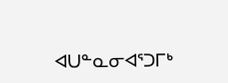ᐊᑌᓐᓇᓂᐊᕐᑐᒥᒃ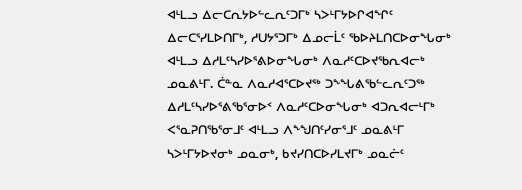ᐊᒻᒪᓗ ᐃᓕᑕᕆᔭᐅᓪᓚᕆᑦᑐᒥᒃ ᓴᐳᒻᒥᔭᐅᒋᐊᖏᑦ ᐃᓕᑕᕐᓯᒪᐅᑎᒥᒃ, ᓱᑌᔭᕐᑐᒥᒃ ᐃᓄᓕᒫᑦ ᖃᐅᔨᒪᑎᑕᐅᓂᖓᓂᒃ ᐊᒻᒪᓗ ᐃᓱᒪᑦᓴᓯᐅᕐᕕᐅᓂᖓᓂᒃ ᐱᓇᓱᑦᑕᐅᔪᖃᕆᐊᓕᒃ ᓄᓇᕕᒻᒥ. ᑖᓐᓇ ᐱᓇᓱᐊᕐᑕᐅᔪᖅ ᑐᖕᖓᕕᖃᓪᓚᕆᑦᑐᖅ ᐃᓱᒪᑦᓴᓯᐅᕐᕕᖃᕐᓂᐅᑉ ᐱᓇᓱᑦᑕᐅᓂᖓᓂᒃ ᐊᑐᕆᐊᓕᒻᒥᒃ ᐸᕐᓇᕈᑎᖃᕐᓂᒧᑦ ᐊᒻᒪᓗ ᐱᖕᖑᑎᑦᓯᓂᕐᒧᑦ ᓄᓇᕕᒻᒥ ᓴᐳᒻᒥᔭᐅᔪᓂᒃ ᓄᓇᓂᒃ, ᑲᔪᓯᑎᑕᐅᓯᒪᔪᒥᒃ ᓄᓇᓖᑦ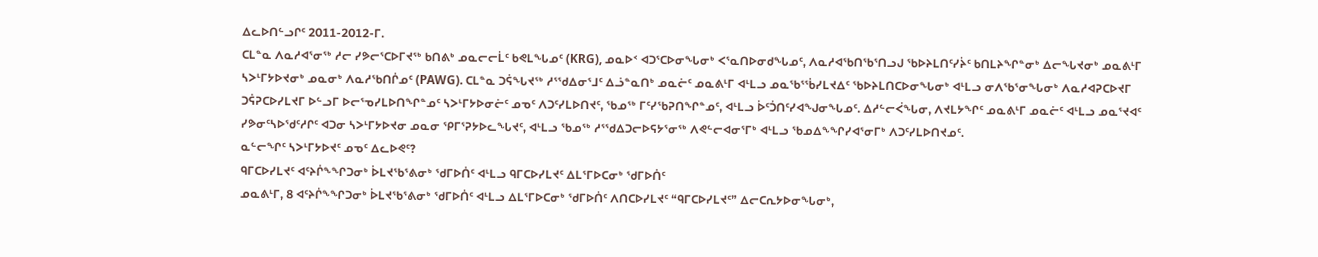ᐃᓚᐅᑎᓪᓗᒋᑦ 2011-2012-ᒥ.
ᑕᒪᓐᓇ ᐱᓇᓱᐊᕐᓂᖅ ᓱᓕ ᓯᕗᓕᕐᑕᐅᒥᔪᖅ ᑲᑎᕕᒃ ᓄᓇᓕᓕᒫᑦ ᑲᕙᒪᖓᓄᑦ (KRG), ᓄᓇᐅᑉ ᐊᑐᕐᑕᐅᓂᖓᓂᒃ ᐸᕐᓇᑎᐅᓂᑯᖓᓄᑦ, ᐱᓇᓱᐊᖃᑎᖃᕐᑎᓗᒍ ᖃᐅᔨᒪᑎᑦᓯᔩᑦ ᑲᑎᒪᔨᖏᓐᓂᒃ ᐃᓕᖓᔪᓂᒃ ᓄᓇᕕᒻᒥ ᓴᐳᒻᒥᔭᐅᔪᓂᒃ ᓄᓇᓂᒃ ᐱᓇᓱᖃᑎᒌᓄᑦ (PAWG). ᑕᒪᓐᓇ ᑐᕌᖓᔪᖅ ᓱᕐᖁᐃᓂᕐᒧᑦ ᐃᓘᓐᓇᑎᒃ ᓄᓇᓖᑦ ᓄᓇᕕᒻᒥ ᐊᒻᒪᓗ ᓄᓇᖃᕐᖄᓯᒪᔪᐃᑦ ᖃᐅᔨᒪᑎᑕᐅᓂᖓᓂᒃ ᐊᒻᒪᓗ ᓂᐱᖃᕐᓂᖓᓂᒃ ᐱᓇᓱᐊᕈᑕᐅᔪᒥ ᑐᕌᕈᑕᐅᓯᒪᔪᒥ ᐅᓪᓗᒥ ᐅᓕᕐᓀᓯᒪᐅᑎᖏᓐᓄᑦ ᓴᐳᒻᒥᔭᐅᓂᓖᑦ ᓄᓀᑦ ᐱᑐᑦᓯᒪᐅᑎᔪᑦ, ᖃᓄᖅ ᒥᑦᓯᖃᕈᑎᖏᓐᓄᑦ, ᐊᒻᒪᓗ ᐆᑦᑑᑎᑦᓯᐊᖑᓂᖓᓄᑦ. ᐃᓱᓪᓕᐹᖓᓂ, ᐱᔪᒪᔭᖏᑦ ᓄᓇᕕᒻᒥ ᓄᓇᓖᑦ ᐊᒻᒪᓗ ᓄᓇᕐᔪᐊᑦ ᓯᕗᓂᑦᓴᐅᖁᑦᓱᒋᑦ ᐊᑐᓂ ᓴᐳᒻᒥᔭᐅᔪᓂ ᓄᓇᓂ ᕿᒥᕐᕈᔭᐅᓚᖓᔪᑦ, ᐊᒻᒪᓗ ᖃᓄᖅ ᓱᕐᖁᐃᑐᓕᐅᕋᔭᕐᓂᖅ ᐱᕙᓪᓕᐊᓂᕐᒥᒃ ᐊᒻᒪᓗ ᖃᓄᐃᖕᖏᓯᐊᕐᓂᒥᒃ ᐱᑐᑦᓯᒪᐅᑎᔪᓄᑦ.
ᓇᓪᓕᖏᑦ ᓴᐳᒻᒥᔭᐅᔪᑦ ᓄᓀᑦ ᐃᓚᐅᕙᑦ?
ᑫᒥᑕᐅᓯᒪᔪᑦ ᐊᑦᔨᒌᖕᖏᑐᓂᒃ ᐆᒪᔪᖃᕐᕕᓂᒃ ᖁᒥᐅᑏᑦ ᐊᒻᒪᓗ ᑫᒥᑕᐅᓯᒪᔪᑦ ᐃᒪᕐᒥᐅᑕᓂᒃ ᖁᒥᐅᑏᑦ
ᓄᓇᕕᒻᒥ, 8 ᐊᑦᔨᒌᖕᖏᑐᓂᒃ ᐆᒪᔪᖃᕐᕕᓂᒃ ᖁᒥᐅᑏᑦ ᐊᒻᒪᓗ ᐃᒪᕐᒥᐅᑕᓂᒃ ᖁᒥᐅᑏᑦ ᐱᑎᑕᐅᓯᒪᔪᑦ “ᑫᒥᑕᐅᓯᒪᔪᑦ” ᐃᓕᑕᕆᔭᐅᓂᖓᓂᒃ,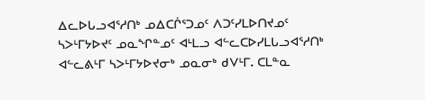ᐃᓚᐅᒐᓗᐊᕐᓱᑎᒃ ᓄᐃᑕᒌᕐᑐᓄᑦ ᐱᑐᑦᓯᒪᐅᑎᔪᓄᑦ ᓴᐳᒻᒥᔭᐅᔪᑦ ᓄᓇᖏᓐᓄᑦ ᐊᒻᒪᓗ ᐊᓪᓚᑕᐅᓯᒪᒐᓗᐊᕐᓱᑎᒃ ᐊᓪᓚᕕᒻᒥ ᓴᐳᒻᒥᔭᐅᔪᓂᒃ ᓄᓇᓂᒃ ᑯᐯᒻᒥ. ᑕᒪᓐᓇ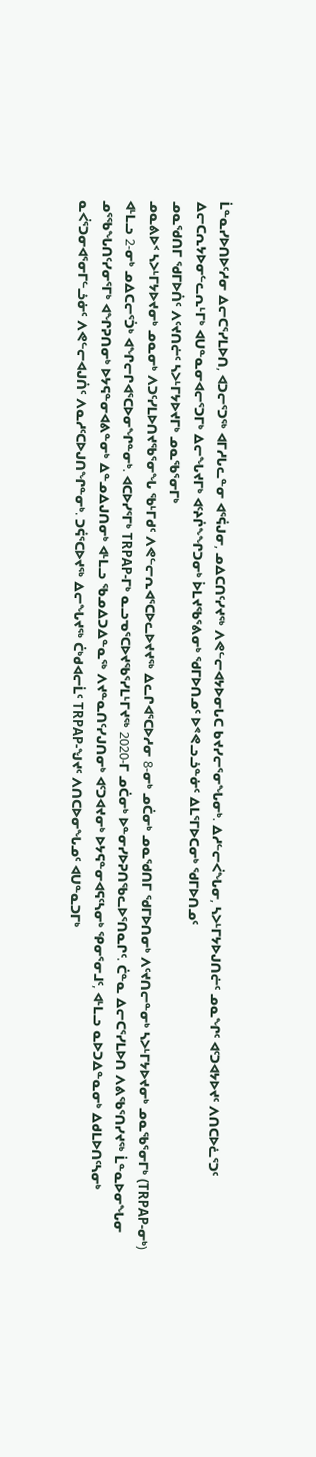ᒫᓐᓇᓯᐅᑎᐅᑦᓱᓂ ᐃᓕᑕᕐᓯᒪᐅᑎ, ᐊᑐᓕᕐᑐᖅ ᐊᒥᓱᒐᓚᓐᓂ ᐊᕐᕌᒍᓂ, ᓄᐃᑕᑎᑦᓯᔪᖅ ᐱᕙᓪᓕᐊᔭᐅᓂᒐᑕ ᑲᔪᓯᓕᕐᓂᖓᓂᒃ. ᐃᓱᓪᓕᐹᖓᓂ, ᓴᐳᒻᒥᔭᐅᒍᑎᓖᑦ ᓄᓇᖏᑦ ᐊᑦᑐᐊᔭᐅᔪᑦ ᐱᑎᑕᐅᓛᕐᑐᑦ ᐃᓕᑕᕆᔭᐅᓂᓪᓚᕆᒻᒥᒃ ᐊᑌᓐᓇᓂᐊᓕᕐᑐᒥᒃ ᐃᓕᖓᔪᒥᒃ ᐊᑦᔨᒌᖕᖏᑐᓂᒃ ᐆᒪᔪᖃᕐᕕᓂᒃ ᖁᒥᐅᑎᓄᑦ ᐅᕝᕙᓗᓘᓐᓃᑦ ᐃᒪᕐᒥᐅᑕᓂᒃ ᖁᒥᐅᑎᓄᑦ
ᓄᓇᖁᑎᒥ ᖁᒥᐅᑏᑦ ᐱᑦᔪᑎᓖᑦ ᓴᐳᒻᒥᔭᐅᔪᒥᒃ ᓄᓇᖃᕐᓂᒥᒃ
ᓄᓇᕕᐅᑉ ᓴᐳᒻᒥᔭᐅᔪᓂᒃ ᓄᓇᓂᒃ ᐱᑐᑦᓯᒪᐅᑎᔪᖃᕐᓂᖓ ᖃᒻᒥᑯᑦ ᐱᕙᓪᓕᕆᐊᕐᑕᐅᓚᐅᔪᔪᖅ ᐃᓚᒋᐊᕐᑕᐅᓱᓂ 8-ᓂᒃ ᓄᑖᓂᒃ ᓄᓇᖁᑎᒥ ᖁᒥᐅᑎᓂᒃ ᐱᑦᔪᑎᓕᓐᓂᒃ ᓴᐳᒻᒥᔭᐅᔪᓂᒃ ᓄᓇᖃᕐᓂᒥᒃ (TRPAP-ᓂᒃ) ᐊᒻᒪᓗ 2-ᓂᒃ ᓄᐃᑕᓕᕐᑑᒃ ᐊᖏᓕᒋᐊᕐᑕᐅᓂᖏᓐᓂᒃ. ᐊᑕᐅᓯᕐᒥᒃ TRPAP-ᒥᒃ ᓇᓗᓀᕐᑕᐅᔪᖃᕐᓯᒪᒻᒥᔪᖅ 2020-ᒥ ᓄᑖᓂᒃ ᐅᓐᓂᓯᐅᕈᑎᖃᓚᐅᕐᑎᓇᒋᑦ. ᑖᓐᓇ ᐃᓕᑕᕐᓯᒪᐅᑎ ᐱᕕᖃᕐᑎᓯᔪᖅ ᒫᓐᓇᐅᓂᖓᓂ ᓄᕐᖃᖓᑎᑦᓯᓂᕐᒥᒃ ᐊᖏᕈᑎᓂᒃ ᐅᔭᕋᓐᓂᐊᕕᓐᓂᒃ ᐃᓐᓄᐃᒍᑎᓂᒃ ᐊᒻᒪᓗ ᖃᓄᐃᑐᐃᓐᓇᖅ ᐱᔪᓐᓇᑎᑦᓯᒍᑎᓂᒃ ᐊᑦᑐᐊᔪᓂᒃ ᐅᔭᕋᓐᓂᐊᕋᑦᓴᓂᒃ ᕿᓂᕐᓂᒧᑦ, ᐊᒻᒪᓗ ᓇᐅᑐᐃᓐᓇᓂᒃ ᐃᑯᒪᐅᑎᑦᓴᓂᒃ ᓇᐹᕐᑐᓂᐊᕐᓂᒥᓪᓘᓃᑦ ᐱᕙᓪᓕᐊᒍᑏᑦ ᐱᓇᓱᑦᑕᐅᒍᑎᖏᓐᓂᒃ. ᑐᕌᕐᑕᐅᔪᖅ ᐃᓕᖓᔪᖅ ᑖᒃᑯᐊᓕᒫᑦ TRPAP-ᖑᔪᑦ ᐱᑎᑕᐅᓂᖓᓄᑦ ᐊᑌᓐᓇᑐᒥᒃ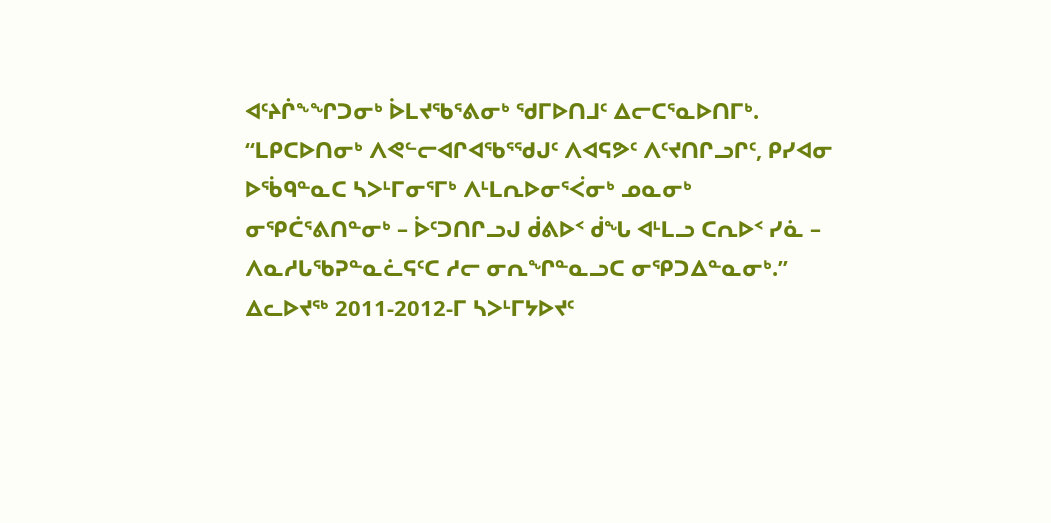ᐊᑦᔨᒌᖕᖏᑐᓂᒃ ᐆᒪᔪᖃᕐᕕᓂᒃ ᖁᒥᐅᑎᒧᑦ ᐃᓕᑕᕐᓇᐅᑎᒥᒃ.
“ᒪᑭᑕᐅᑎᓂᒃ ᐱᕙᓪᓕᐊᒋᐊᖃᕐᖁᒍᑦ ᐱᐊᕋᕗᑦ ᐱᑦᔪᑎᒋᓗᒋᑦ, ᑭᓯᐊᓂ ᐅᖄᑫᓐᓇᑕ ᓴᐳᒻᒥᓂᕐᒥᒃ ᐱᒻᒪᕆᐅᓂᕐᐹᓂᒃ ᓄᓇᓂᒃ ᓂᕿᑖᕐᕕᑎᓐᓂᒃ – ᐆᑦᑐᑎᒋᓗᒍ ᑰᕕᐅᑉ ᑰᖓ ᐊᒻᒪᓗ ᑕᕆᐅᑉ ᓯᓈ – ᐱᓇᓱᒐᖃᕈᓐᓇᓛᕋᑦᑕ ᓱᓕ ᓂᕆᖏᓐᓇᓗᑕ ᓂᕿᑐᐃᓐᓇᓂᒃ.”
ᐃᓚᐅᔪᖅ 2011-2012-ᒥ ᓴᐳᒻᒥᔭᐅᔪᑦ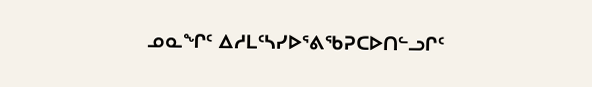ᓄᓇᖏᑦ ᐃᓱᒪᑦᓴᓯᐅᕐᕕᖃᕈᑕᐅᑎᓪᓗᒋᑦ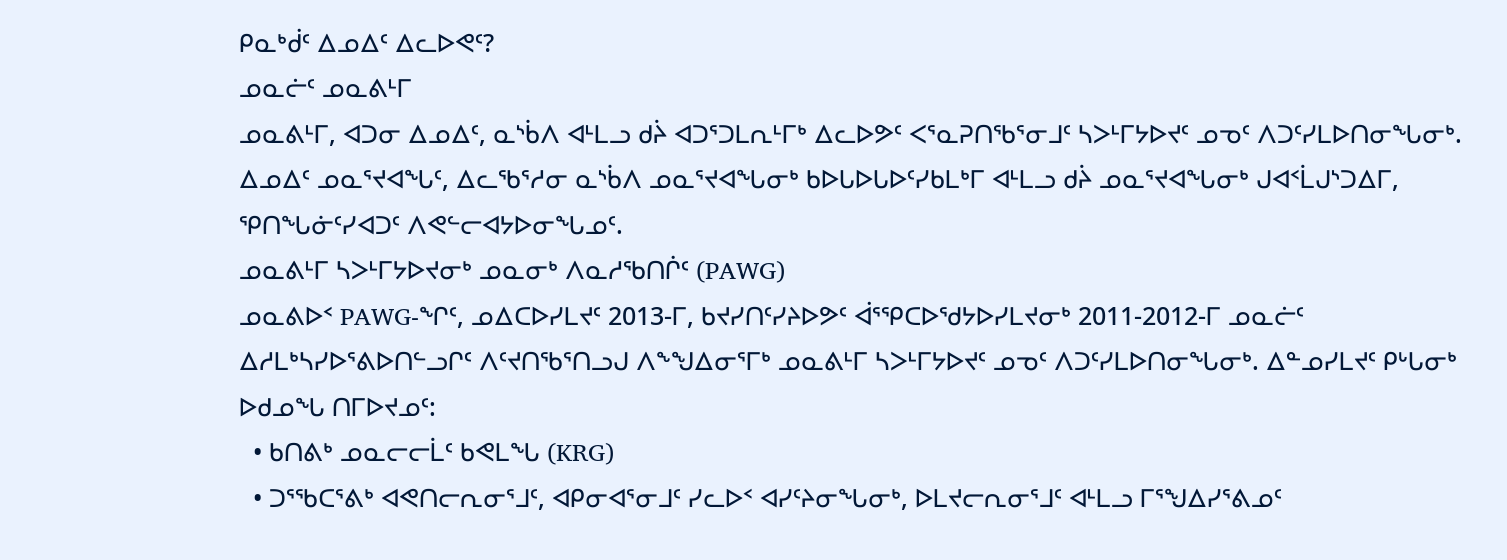ᑭᓇᒃᑰᑦ ᐃᓄᐃᑦ ᐃᓚᐅᕙᑦ?
ᓄᓇᓖᑦ ᓄᓇᕕᒻᒥ
ᓄᓇᕕᒻᒥ, ᐊᑐᓂ ᐃᓄᐃᑦ, ᓇᔅᑳᐱ ᐊᒻᒪᓗ ᑯᔩ ᐊᑐᕐᑐᒪᕆᒻᒥᒃ ᐃᓚᐅᕗᑦ ᐸᕐᓇᕈᑎᖃᕐᓂᒧᑦ ᓴᐳᒻᒥᔭᐅᔪᑦ ᓄᓀᑦ ᐱᑐᑦᓯᒪᐅᑎᓂᖓᓂᒃ. ᐃᓄᐃᑦ ᓄᓇᕐᔪᐊᖓᑦ, ᐃᓚᖃᕐᓱᓂ ᓇᔅᑳᐱ ᓄᓇᕐᔪᐊᖓᓂᒃ ᑲᐅᒐᐅᒐᐅᑦᓯᑲᒪᒃᒥ ᐊᒻᒪᓗ ᑯᔩ ᓄᓇᕐᔪᐊᖓᓂᒃ ᒍᐊᑉᒫᒍᔅᑐᐃᒥ, ᕿᑎᖓᓃᑦᓯᐊᑐᑦ ᐱᕙᓪᓕᐊᔭᐅᓂᖓᓄᑦ.
ᓄᓇᕕᒻᒥ ᓴᐳᒻᒥᔭᐅᔪᓂᒃ ᓄᓇᓂᒃ ᐱᓇᓱᖃᑎᒌᑦ (PAWG)
ᓄᓇᕕᐅᑉ PAWG-ᖏᑦ, ᓄᐃᑕᐅᓯᒪᔪᑦ 2013-ᒥ, ᑲᔪᓯᑎᑦᓯᔨᐅᕗᑦ ᐋᕐᕿᑕᐅᖁᔭᐅᓯᒪᔪᓂᒃ 2011-2012-ᒥ ᓄᓇᓖᑦ ᐃᓱᒪᒃᓴᓯᐅᕐᕕᐅᑎᓪᓗᒋᑦ ᐱᑦᔪᑎᖃᕐᑎᓗᒍ ᐱᖕᖑᐃᓂᕐᒥᒃ ᓄᓇᕕᒻᒥ ᓴᐳᒻᒥᔭᐅᔪᑦ ᓄᓀᑦ ᐱᑐᑦᓯᒪᐅᑎᓂᖓᓂᒃ. ᐃᓐᓄᓯᒪᔪᑦ ᑭᒡᒐᓂᒃ ᐅᑯᓄᖓ ᑎᒥᐅᔪᓄᑦ:
  • ᑲᑎᕕᒃ ᓄᓇᓕᓕᒫᑦ ᑲᕙᒪᖓ (KRG)
  • ᑐᕐᖃᑕᕐᕕᒃ ᐊᕙᑎᓕᕆᓂᕐᒧᑦ, ᐊᑭᓂᐊᕐᓂᒧᑦ ᓯᓚᐅᑉ ᐊᓯᑦᔨᓂᖓᓂᒃ, ᐅᒪᔪᓕᕆᓂᕐᒧᑦ ᐊᒻᒪᓗ ᒥᕐᖑᐃᓯᕐᕕᓄᑦ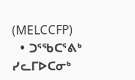(MELCCFP)
  • ᑐᕐᖃᑕᕐᕕᒃ ᓯᓚᒥᐅᑕᓂᒃ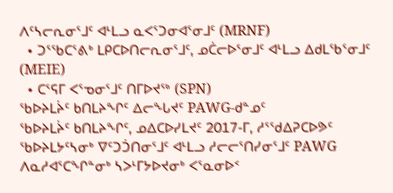ᐱᑦᓴᓕᕆᓂᕐᒧᑦ ᐊᒻᒪᓗ ᓇᐸᕐᑐᓂᐊᕐᓂᒧᑦ (MRNF)
  • ᑐᕐᖃᑕᕐᕕᒃ ᒪᑭᑕᐅᑎᓕᕆᓂᕐᒧᑦ, ᓄᑖᓕᐅᕐᓂᒧᑦ ᐊᒻᒪᓗ ᐃᑯᒪᖃᕐᓂᒧᑦ (MEIE)
  • ᑕᕐᕋᒥ ᐸᕐᓀᓂᕐᒧᑦ ᑎᒥᐅᔪᖅ (SPN)
ᖃᐅᔨᒪᔩᑦ ᑲᑎᒪᔨᖏᑦ ᐃᓕᖓᔪᑦ PAWG-ᑯᓐᓄᑦ
ᖃᐅᔨᒪᔩᑦ ᑲᑎᒪᔨᖏᑦ, ᓄᐃᑕᐅᓯᒪᔪᑦ 2017-ᒥ, ᓱᕐᖁᐃᕈᑕᐅᕗᑦ ᖃᐅᔨᒪᔭᑦᓴᓂᒃ ᐁᑦᑐᑑᑎᓂᕐᒧᑦ ᐊᒻᒪᓗ ᓱᓕᓕᕐᑎᓯᓂᕐᒧᑦ PAWG ᐱᓇᓱᐊᕐᑕᖏᓐᓂᒃ ᓴᐳᒻᒥᔭᐅᔪᓂᒃ ᐸᕐᓇᓂᐅᑉ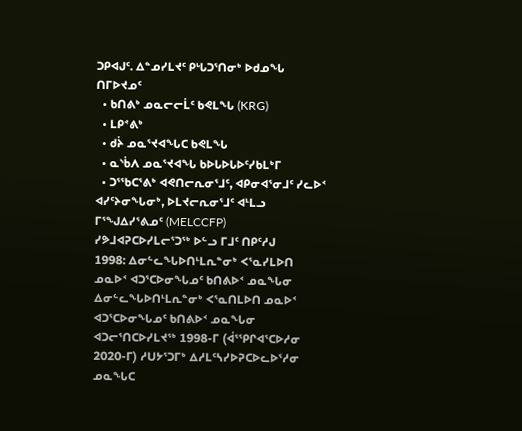ᑐᑭᐊᒍᑦ. ᐃᓐᓄᓯᒪᔪᑦ ᑭᒡᒐᑐᕐᑎᓂᒃ ᐅᑯᓄᖓ ᑎᒥᐅᔪᓄᑦ
  • ᑲᑎᕕᒃ ᓄᓇᓕᓕᒫᑦ ᑲᕙᒪᖓ (KRG)
  • ᒪᑭᕝᕕᒃ
  • ᑯᔩ ᓄᓇᕐᔪᐊᖓᑕ ᑲᕙᒪᖓ
  • ᓇᔅᑳᐱ ᓄᓇᕐᔪᐊᖓ ᑲᐅᒐᐅᒐᐅᑦᓯᑲᒪᒃᒥ
  • ᑐᕐᖃᑕᕐᕕᒃ ᐊᕙᑎᓕᕆᓂᕐᒧᑦ, ᐊᑭᓂᐊᕐᓂᒧᑦ ᓯᓚᐅᑉ ᐊᓯᑦᔨᓂᖓᓂᒃ, ᐅᒪᔪᓕᕆᓂᕐᒧᑦ ᐊᒻᒪᓗ ᒥᕐᖑᐃᓯᕐᕕᓄᑦ (MELCCFP)
ᓯᕗᒧᐊᕈᑕᐅᓯᒪᓕᕐᑐᖅ ᐅᓪᓗ ᒥᒧᑦ ᑎᑭᑦᓱᒍ
1998: ᐃᓂᓪᓚᖓᐅᑎᒻᒪᕆᓐᓂᒃ ᐸᕐᓇᓯᒪᐅᑎ ᓄᓇᐅᑉ ᐊᑐᕐᑕᐅᓂᖓᓄᑦ ᑲᑎᕕᐅᑉ ᓄᓇᖓᓂ
ᐃᓂᓪᓚᖓᐅᑎᒻᒪᕆᓐᓂᒃ ᐸᕐᓇᑎᒪᐅᑎ ᓄᓇᐅᑉ ᐊᑐᕐᑕᐅᓂᖓᓄᑦ ᑲᑎᕕᐅᑉ ᓄᓇᖓᓂ ᐊᑐᓕᕐᑎᑕᐅᓯᒪᔪᖅ 1998-ᒥ (ᐋᕐᕿᒋᐊᕐᑕᐅᓱᓂ 2020-ᒥ) ᓱᑌᔭᕐᑐᒥᒃ ᐃᓱᒪᑦᓴᓯᐅᕈᑕᐅᓚᐅᕐᓱᓂ ᓄᓇᖓᑕ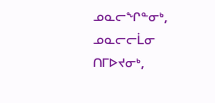ᓄᓇᓕᖏᓐᓂᒃ, ᓄᓇᓕᓕᒫᓂ ᑎᒥᐅᔪᓂᒃ,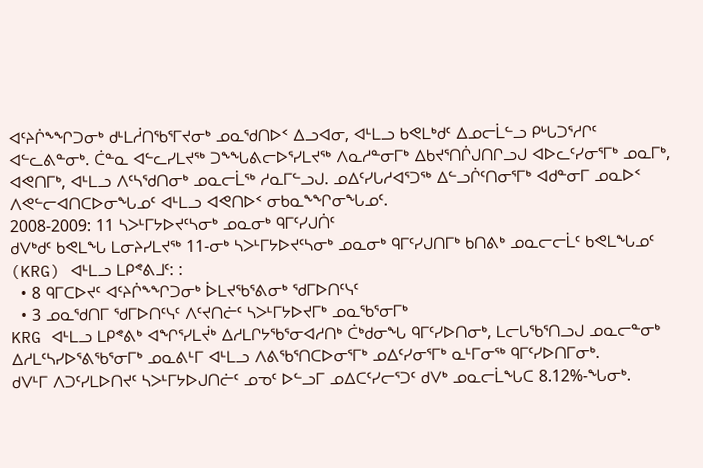ᐊᑦᔨᒌᖕᖏᑐᓂᒃ ᑯᒻᒪᓲᑎᖃᕐᒥᔪᓂᒃ ᓄᓇᖁᑎᐅᑉ ᐃᓗᐊᓂ, ᐊᒻᒪᓗ ᑲᕙᒪᒃᑯᑦ ᐃᓄᓕᒫᓪᓗ ᑭᒡᒐᑐᕐᓱᒋᑦ ᐊᓪᓚᕕᓐᓂᒃ. ᑖᓐᓇ ᐊᓪᓚᓯᒪᔪᖅ ᑐᖕᖓᕕᓕᐅᕐᓯᒪᔪᖅ ᐱᓇᓱᓐᓂᒥᒃ ᐃᑲᔪᕐᑎᒌᒍᑎᒋᓗᒍ ᐊᐅᓚᑦᓯᓂᕐᒥᒃ ᓄᓇᒥᒃ, ᐊᕙᑎᒥᒃ, ᐊᒻᒪᓗ ᐱᑦᓴᖁᑎᓂᒃ ᓄᓇᓕᒫᖅ ᓱᓇᒥᓪᓗᒍ. ᓄᐃᑦᓯᒐᓱᐊᕐᑐᖅ ᐃᓪᓗᒌᑦᑎᓂᕐᒥᒃ ᐊᑯᓐᓂᒥ ᓄᓇᐅᑉ ᐱᕙᓪᓕᐊᑎᑕᐅᓂᖓᓄᑦ ᐊᒻᒪᓗ ᐊᕙᑎᐅᑉ ᓂᑲᓇᖕᖏᓂᖓᓄᑦ.
2008-2009: 11 ᓴᐳᒻᒥᔭᐅᔪᑦᓴᓂᒃ ᓄᓇᓂᒃ ᑫᒥᑦᓯᒍᑏᑦ
ᑯᐯᒃᑯᑦ ᑲᕙᒪᖓ ᒪᓂᔨᓯᒪᔪᖅ 11-ᓂᒃ ᓴᐳᒻᒥᔭᐅᔪᑦᓴᓂᒃ ᓄᓇᓂᒃ ᑫᒥᑦᓯᒍᑎᒥᒃ ᑲᑎᕕᒃ ᓄᓇᓕᓕᒫᑦ ᑲᕙᒪᖓᓄᑦ (KRG) ᐊᒻᒪᓗ ᒪᑭᕝᕕᒧᑦ: :
  • 8 ᑫᒥᑕᐅᔪᑦ ᐊᑦᔨᒌᖕᖏᑐᓂᒃ ᐆᒪᔪᖃᕐᕕᓂᒃ ᖁᒥᐅᑎᑦᓭᑦ
  • 3 ᓄᓇᖁᑎᒥ ᖁᒥᐅᑎᑦᓭᑦ ᐱᑦᔪᑎᓖᑦ ᓴᐳᒻᒥᔭᐅᔪᒥᒃ ᓄᓇᖃᕐᓂᒥᒃ
KRG ᐊᒻᒪᓗ ᒪᑭᕝᕕᒃ ᐊᖏᕐᓯᒪᔫᒃ ᐃᓱᒪᒋᔭᖃᕐᓂᐊᓱᑎᒃ ᑖᒃᑯᓂᖓ ᑫᒥᑦᓯᐅᑎᓂᒃ, ᒪᓕᒐᖃᕐᑎᓗᒍ ᓄᓇᓕᓐᓂᒃ ᐃᓱᒪᑦᓴᓯᐅᕐᕕᖃᕐᓂᒥᒃ ᓄᓇᕕᒻᒥ ᐊᒻᒪᓗ ᐱᕕᖃᕐᑎᑕᐅᓂᕐᒥᒃ ᓄᐃᑦᓯᓂᕐᒥᒃ ᓇᒻᒥᓂᖅ ᑫᒥᑦᓯᐅᑎᒥᓂᒃ.
ᑯᐯᒻᒥ ᐱᑐᑦᓯᒪᐅᑎᔪᑦ ᓴᐳᒻᒥᔭᐅᒍᑎᓖᑦ ᓄᓀᑦ ᐅᓪᓗᒥ ᓄᐃᑕᑦᓯᓕᕐᑐᑦ ᑯᐯᒃ ᓄᓇᓕᒫᖓᑕ 8.12%-ᖓᓂᒃ.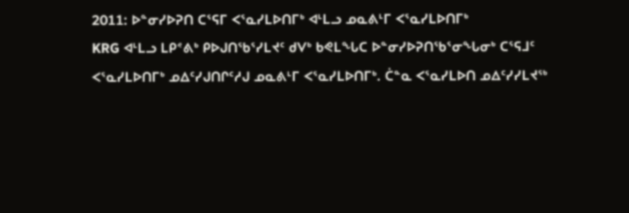2011: ᐅᓐᓂᓯᐅᕈᑎ ᑕᕐᕋᒥ ᐸᕐᓇᓯᒪᐅᑎᒥᒃ ᐊᒻᒪᓗ ᓄᓇᕕᒻᒥ ᐸᕐᓇᓯᒪᐅᑎᒥᒃ
KRG ᐊᒻᒪᓗ ᒪᑭᕝᕕᒃ ᑭᐅᒍᑎᖃᕐᓯᒪᔪᑦ ᑯᐯᒃ ᑲᕙᒪᖓᑕ ᐅᓐᓂᓯᐅᕈᑎᖃᕐᓂᖓᓂᒃ ᑕᕐᕋᒧᑦ ᐸᕐᓇᓯᒪᐅᑎᒥᒃ ᓄᐃᑦᓯᒍᑎᒋᑦᓱᒍ ᓄᓇᕕᒻᒥ ᐸᕐᓇᓯᒪᐅᑎᒥᒃ. ᑖᓐᓇ ᐸᕐᓇᓯᒪᐅᑎ ᓄᐃᑦᓯᓯᒪᔪᖅ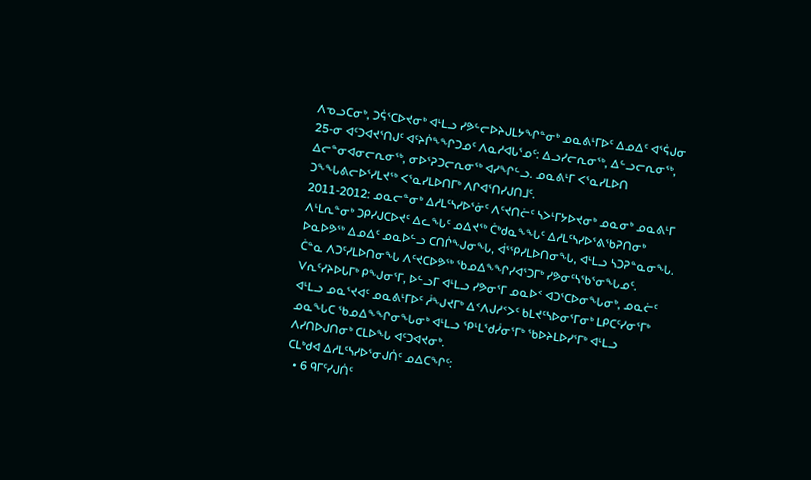ᐱᓀᓗᑕᓂᒃ, ᑐᕌᕐᑕᐅᔪᓂᒃ ᐊᒻᒪᓗ ᓯᕗᓪᓕᐅᔨᒍᒪᔭᖏᓐᓂᒃ ᓄᓇᕕᒻᒥᐅᑦ ᐃᓄᐃᑦ ᐊᕐᕌᒍᓂ 25-ᓂ ᐊᑦᑐᐊᔪᕐᑎᒍᑦ ᐊᑦᔨᒌᖕᖏᑐᓄᑦ ᐱᓇᓱᐊᒐᕐᓄᑦ: ᐃᓗᓯᓕᕆᓂᖅ, ᐃᓪᓗᓕᕆᓂᖅ, ᐃᓕᓐᓂᐊᓂᓕᕆᓂᖅ, ᓂᐅᕐᕈᑐᓕᕆᓂᖅ ᐊᓯᖏᓪᓗ. ᓄᓇᕕᒻᒥ ᐸᕐᓇᓯᒪᐅᑎ ᑐᖕᖓᕕᓕᐅᕐᓯᒪᔪᖅ ᐸᕐᓇᓯᒪᐅᑎᒥᒃ ᐱᒋᐊᕐᑎᓯᒍᑎᒧᑦ.
2011-2012: ᓄᓇᓕᓐᓂᒃ ᐃᓱᒪᑦᓴᓯᐅᕐᓃᑦ ᐱᑦᔪᑎᓖᑦ ᓴᐳᒻᒥᔭᐅᔪᓂᒃ ᓄᓇᓂᒃ ᓄᓇᕕᒻᒥ
ᐱᒻᒪᕆᓐᓂᒃ ᑐᑭᓯᒍᑕᐅᔪᑦ ᐃᓚᖓᑦ ᓄᐃᔪᖅ ᑖᒃᑯᓇᖕᖓᑦ ᐃᓱᒪᑦᓴᓯᐅᕐᕕᖃᕈᑎᓂᒃ ᐅᓇᐅᕗᖅ ᐃᓄᐃᑦ ᓄᓇᐅᓪᓗ ᑕᑎᒌᖑᓂᖓ, ᐋᕐᕿᓯᒪᐅᑎᓂᖓ, ᐊᒻᒪᓗ ᓴᑐᕈᓐᓇᓂᖓ. ᑖᓐᓇ ᐱᑐᑦᓯᒪᐅᑎᓂᖓ ᐱᑦᔪᑕᐅᕗᖅ ᖃᓄᐃᖕᖏᓯᐊᕐᑐᒥᒃ ᓯᕗᓂᑦᓴᖃᕐᓂᖓᓄᑦ. ᐯᕆᑦᓯᔨᐅᒐᒥᒃ ᑭᖑᓂᕐᒥ, ᐅᓪᓗᒥ ᐊᒻᒪᓗ ᓯᕗᓂᕐᒥ ᓄᓇᐅᑉ ᐊᑐᕐᑕᐅᓂᖓᓂᒃ, ᓄᓇᓖᑦ ᐊᒻᒪᓗ ᓄᓇᕐᔪᐊᑦ ᓄᓇᕕᒻᒥᐅᑦ ᓲᖑᔪᒥᒃ ᐃᑉᐱᒍᓱᑉᐳᑦ ᑲᒪᔪᑦᓴᐅᓂᕐᒥᓂᒃ ᒪᑭᑕᑦᓯᓂᕐᒥᒃ ᓄᓇᖓᑕ ᖃᓄᐃᖕᖏᓂᖓᓂᒃ ᐊᒻᒪᓗ ᕿᒻᒪᖁᓰᓂᕐᒥᒃ ᖃᐅᔨᒪᐅᓯᕐᒥᒃ ᐊᒻᒪᓗ ᐱᓯᑎᐅᒍᑎᓂᒃ ᑕᒪᐅᖓ ᐊᑦᑐᐊᔪᓂᒃ.
ᑕᒪᒃᑯᐊ ᐃᓱᒪᑦᓴᓯᐅᕐᓂᒍᑏᑦ ᓄᐃᑕᖏᑦ:
  • 6 ᑫᒥᑦᓯᒍᑏᑦ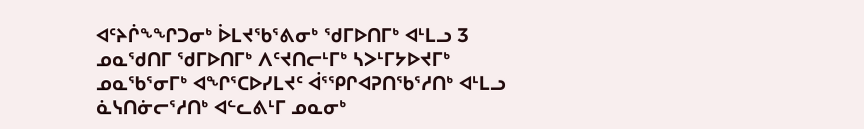ᐊᑦᔨᒌᖕᖏᑐᓂᒃ ᐆᒪᔪᖃᕐᕕᓂᒃ ᖁᒥᐅᑎᒥᒃ ᐊᒻᒪᓗ 3 ᓄᓇᖁᑎᒥ ᖁᒥᐅᑎᒥᒃ ᐱᑦᔪᑎᓕᒻᒥᒃ ᓴᐳᒻᒥᔭᐅᔪᒥᒃ ᓄᓇᖃᕐᓂᒥᒃ ᐊᖏᕐᑕᐅᓯᒪᔪᑦ ᐋᕐᕿᒋᐊᕈᑎᖃᕐᓱᑎᒃ ᐊᒻᒪᓗ ᓈᓭᑎᓃᓕᕐᓱᑎᒃ ᐊᓪᓚᕕᒻᒥ ᓄᓇᓂᒃ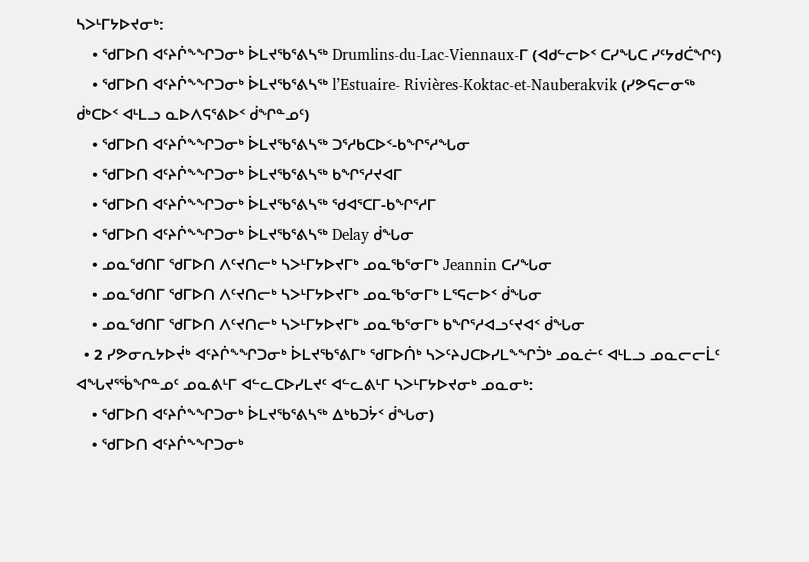ᓴᐳᒻᒥᔭᐅᔪᓂᒃ:
    • ᖁᒥᐅᑎ ᐊᑦᔨᒌᖕᖏᑐᓂᒃ ᐆᒪᔪᖃᕐᕕᓴᖅ Drumlins-du-Lac-Viennaux-ᒥ (ᐊᑯᓪᓕᐅᑉ ᑕᓯᖓᑕ ᓯᑦᔭᑯᑖᖏᑦ)
    • ᖁᒥᐅᑎ ᐊᑦᔨᒌᖕᖏᑐᓂᒃ ᐆᒪᔪᖃᕐᕕᓴᖅ l’Estuaire- Rivières-Koktac-et-Nauberakvik (ᓯᕗᕋᓕᓂᖅ ᑰᒃᑕᐅᑉ ᐊᒻᒪᓗ ᓇᐅᐱᕋᕐᕕᐅᑉ ᑰᖏᓐᓄᑦ)
    • ᖁᒥᐅᑎ ᐊᑦᔨᒌᖕᖏᑐᓂᒃ ᐆᒪᔪᖃᕐᕕᓴᖅ ᑐᕐᓱᑲᑕᐅᑉ-ᑲᖏᕐᓱᖓᓂ
    • ᖁᒥᐅᑎ ᐊᑦᔨᒌᖕᖏᑐᓂᒃ ᐆᒪᔪᖃᕐᕕᓴᖅ ᑲᖏᕐᓱᔪᐊᒥ
    • ᖁᒥᐅᑎ ᐊᑦᔨᒌᖕᖏᑐᓂᒃ ᐆᒪᔪᖃᕐᕕᓴᖅ ᖁᐊᕐᑕᒥ-ᑲᖏᕐᓱᒥ
    • ᖁᒥᐅᑎ ᐊᑦᔨᒌᖕᖏᑐᓂᒃ ᐆᒪᔪᖃᕐᕕᓴᖅ Delay ᑰᖓᓂ
    • ᓄᓇᖁᑎᒥ ᖁᒥᐅᑎ ᐱᑦᔪᑎᓕᒃ ᓴᐳᒻᒥᔭᐅᔪᒥᒃ ᓄᓇᖃᕐᓂᒥᒃ Jeannin ᑕᓯᖓᓂ
    • ᓄᓇᖁᑎᒥ ᖁᒥᐅᑎ ᐱᑦᔪᑎᓕᒃ ᓴᐳᒻᒥᔭᐅᔪᒥᒃ ᓄᓇᖃᕐᓂᒥᒃ ᒪᕐᕋᓕᐅᑉ ᑰᖓᓂ
    • ᓄᓇᖁᑎᒥ ᖁᒥᐅᑎ ᐱᑦᔪᑎᓕᒃ ᓴᐳᒻᒥᔭᐅᔪᒥᒃ ᓄᓇᖃᕐᓂᒥᒃ ᑲᖏᕐᓱᐊᓗᑦᔪᐊᑉ ᑰᖓᓂ
  • 2 ᓯᕗᓂᕆᔭᐅᔫᒃ ᐊᑦᔨᒌᖕᖏᑐᓂᒃ ᐆᒪᔪᖃᕐᕕᒥᒃ ᖁᒥᐅᑏᒃ ᓴᐳᑦᔨᒍᑕᐅᓯᒪᖕᖏᑑᒃ ᓄᓇᓖᑦ ᐊᒻᒪᓗ ᓄᓇᓕᓕᒫᑦ ᐊᖓᔪᕐᖄᖏᓐᓄᑦ ᓄᓇᕕᒻᒥ ᐊᓪᓚᑕᐅᓯᒪᔪᑦ ᐊᓪᓚᕕᒻᒥ ᓴᐳᒻᒥᔭᐅᔪᓂᒃ ᓄᓇᓂᒃ:
    • ᖁᒥᐅᑎ ᐊᑦᔨᒌᖕᖏᑐᓂᒃ ᐆᒪᔪᖃᕐᕕᓴᖅ ᐃᒃᑲᑐᔮᑉ ᑰᖓᓂ)
    • ᖁᒥᐅᑎ ᐊᑦᔨᒌᖕᖏᑐᓂᒃ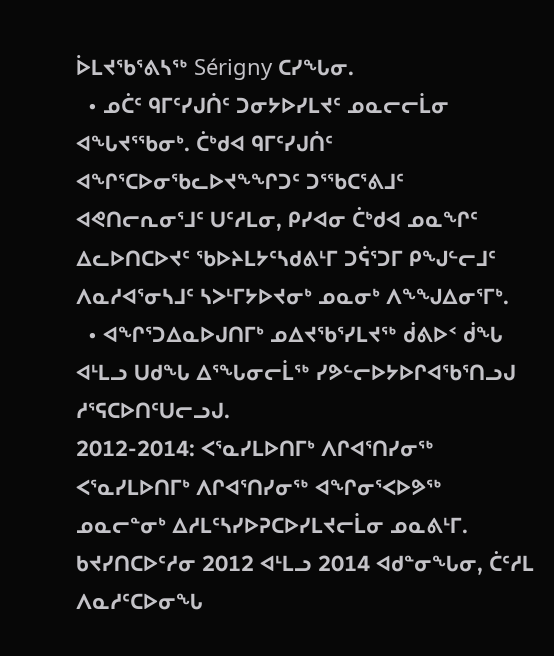ᐆᒪᔪᖃᕐᕕᓴᖅ Sérigny ᑕᓯᖓᓂ.
  • ᓄᑖᑦ ᑫᒥᑦᓯᒍᑏᑦ ᑐᓂᔭᐅᓯᒪᔪᑦ ᓄᓇᓕᓕᒫᓂ ᐊᖓᔪᕐᖃᓂᒃ. ᑖᒃᑯᐊ ᑫᒥᑦᓯᒍᑏᑦ ᐊᖏᕐᑕᐅᓂᖃᓚᐅᔪᖕᖏᑐᑦ ᑐᕐᖃᑕᕐᕕᒧᑦ ᐊᕙᑎᓕᕆᓂᕐᒧᑦ ᑌᑦᓱᒪᓂ, ᑭᓯᐊᓂ ᑖᒃᑯᐊ ᓄᓇᖏᑦ ᐃᓚᐅᑎᑕᐅᔪᑦ ᖃᐅᔨᒪᔭᑦᓴᑯᕕᒻᒥ ᑐᕌᕐᑐᒥ ᑭᖑᓪᓕᒧᑦ ᐱᓇᓱᐊᕐᓂᓴᒧᑦ ᓴᐳᒻᒥᔭᐅᔪᓂᒃ ᓄᓇᓂᒃ ᐱᖕᖑᐃᓂᕐᒥᒃ.
  • ᐊᖏᕐᑐᐃᓇᐅᒍᑎᒥᒃ ᓄᐃᔪᖃᕐᓯᒪᔪᖅ ᑰᕕᐅᑉ ᑰᖓ ᐊᒻᒪᓗ ᑌᑯᖓ ᐃᕐᖓᓂᓕᒫᖅ ᓯᕗᓪᓕᐅᔭᐅᒋᐊᖃᕐᑎᓗᒍ ᓱᕐᕋᑕᐅᑎᑦᑌᓕᓗᒍ.
2012-2014: ᐸᕐᓇᓯᒪᐅᑎᒥᒃ ᐱᒋᐊᕐᑎᓯᓂᖅ
ᐸᕐᓇᓯᒪᐅᑎᒥᒃ ᐱᒋᐊᕐᑎᓯᓂᖅ ᐊᖏᓂᕐᐸᐅᕗᖅ ᓄᓇᓕᓐᓂᒃ ᐃᓱᒪᑦᓴᓯᐅᕈᑕᐅᓯᒪᔪᓕᒫᓂ ᓄᓇᕕᒻᒥ. ᑲᔪᓯᑎᑕᐅᑦᓱᓂ 2012 ᐊᒻᒪᓗ 2014 ᐊᑯᓐᓂᖓᓂ, ᑖᑦᓱᒪ ᐱᓇᓱᑦᑕᐅᓂᖓ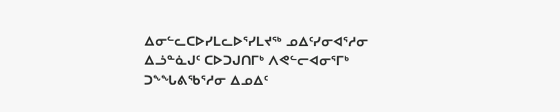ᐃᓂᓪᓚᑕᐅᓯᒪᓚᐅᕐᓯᒪᔪᖅ ᓄᐃᑦᓯᓂᐊᕐᓱᓂ ᐃᓘᓐᓈᒍᑦ ᑕᐅᑐᒍᑎᒥᒃ ᐱᕙᓪᓕᐊᓂᕐᒥᒃ ᑐᖕᖓᕕᖃᕐᓱᓂ ᐃᓄᐃᑦ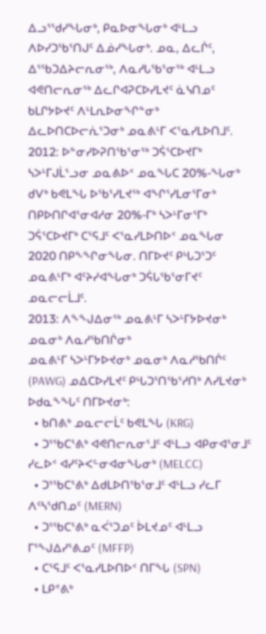ᐃᓗᕐᖁᓯᖓᓂᒃ, ᑭᓇᐅᓂᖓᓂᒃ ᐊᒻᒪᓗ ᐱᐅᓯᑐᖃᕐᑎᒍᑦ ᐃᓅᓯᖓᓂᒃ. ᓄᓇ, ᐃᓚᒌᑦ, ᐃᕐᖃᑐᐃᔨᓕᕆᓂᖅ, ᐱᓇᓱᒐᖃᕐᓂᖅ ᐊᒻᒪᓗ ᐊᕙᑎᓕᕆᓂᖅ ᐃᓚᒋᐊᕈᑕᐅᓯᒪᔪᑦ ᓈᓭᑎᓄᑦ ᑲᒪᒋᔭᐅᔪᑦ ᐱᒻᒪᕆᐅᓂᖏᓐᓂᒃ ᐃᓚᐅᑎᑕᐅᓕᕇᕐᑐᓂᒃ ᓄᓇᕕᒻᒥ ᐸᕐᓇᓯᒪᐅᑎᒧᑦ.
2012: ᐅᓐᓂᓯᐅᕈᑎᖃᕐᓂᖅ ᑐᕌᕐᑕᐅᔪᒥᒃ ᓴᐳᒻᒥᒍᒫᕐᓗᓂ ᓄᓇᕕᐅᑉ ᓄᓇᖓᑕ 20%-ᖓᓂᒃ
ᑯᐯᒃ ᑲᕙᒪᖓ ᐅᖃᕐᓯᒪᔪᖅ ᐊᖏᕐᓯᒪᓂᕐᒥᓂᒃ ᑎᑭᐅᑎᒋᐊᕐᓂᐊᓱᓂ 20%-ᒥᒃ ᓴᐳᒻᒥᓂᕐᒥᒃ ᑐᕌᕐᑕᐅᔪᒥᒃ ᑕᕐᕋᒧᑦ ᐸᕐᓇᓯᒪᐅᑎᐅᑉ ᓄᓇᖓᓂ 2020 ᑎᑭᖕᖏᓂᖓᓂ. ᑎᒥᐅᔪᑦ ᑭᒡᒐᑐᕐᑐᑦ ᓄᓇᕕᒻᒥᒃ ᐊᑦᔨᓯᐊᖓᓂᒃ ᑐᕌᒐᖃᕐᓂᒥᔪᑦ ᓄᓇᓕᓕᒫᒧᑦ.
2013: ᐱᖕᖑᐃᓂᖅ ᓄᓇᕕᒻᒥ ᓴᐳᒻᒥᔭᐅᔪᓂᒃ ᓄᓇᓂᒃ ᐱᓇᓱᖃᑎᒌᓂᒃ
ᓄᓇᕕᒻᒥ ᓴᐳᒻᒥᔭᐅᔪᓂᒃ ᓄᓇᓂᒃ ᐱᓇᓱᖃᑎᒌᑦ (PAWG) ᓄᐃᑕᐅᓯᒪᔪᑦ ᑭᒡᒐᑐᕐᑎᖃᕐᓱᑎᒃ ᐱᓯᒪᔪᓂᒃ ᐅᑯᓇᖕᖓᑦ ᑎᒥᐅᔪᓂᒃ:
  • ᑲᑎᕕᒃ ᓄᓇᓕᓕᒫᑦ ᑲᕙᒪᖓ (KRG)
  • ᑐᕐᖃᑕᕐᕕᒃ ᐊᕙᑎᓕᕆᓂᕐᒧᑦ ᐊᒻᒪᓗ ᐊᑭᓂᐊᕐᓂᒧᑦ ᓯᓚᐅᑉ ᐊᓯᑦᔨᐸᓪᓂᐊᓂᖓᓂᒃ (MELCC)
  • ᑐᕐᖃᑕᕐᕕᒃ ᐃᑯᒪᐅᑎᖃᕐᓂᒧᑦ ᐊᒻᒪᓗ ᓯᓚᒥ ᐱᑦᓴᖁᑎᓄᑦ (MERN)
  • ᑐᕐᖃᑕᕐᕕᒃ ᓇᐹᕐᑐᓄᑦ ᐆᒪᔪᓄᑦ ᐊᒻᒪᓗ ᒥᕐᖑᐃᓯᕐᕕᓄᑦ (MFFP)
  • ᑕᕐᕋᒧᑦ ᐸᕐᓇᓯᒪᐅᑎᐅᑉ ᑎᒥᖓ (SPN)
  • ᒪᑭᕝᕕᒃ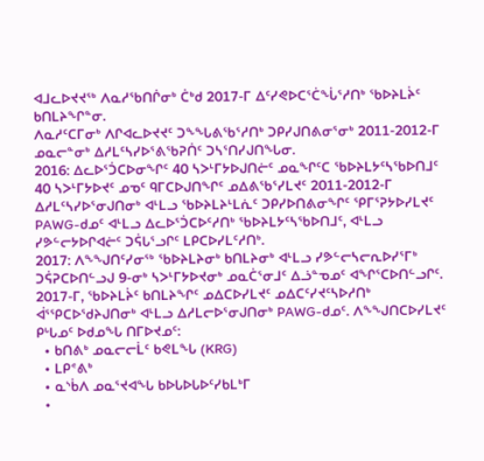ᐊᒧᓚᐅᔪᔪᖅ ᐱᓇᓱᖃᑎᒌᓂᒃ ᑖᒃᑯ 2017-ᒥ ᐃᑦᓯᕙᐅᑕᕐᑖᖔᕐᓱᑎᒃ ᖃᐅᔨᒪᔩᑦ ᑲᑎᒪᔨᖏᓐᓂ.
ᐱᓇᓱᑦᑕᒥᓂᒃ ᐱᒋᐊᓚᐅᔪᔪᑦ ᑐᖕᖓᕕᖃᕐᓱᑎᒃ ᑐᑭᓯᒍᑎᕕᓂᕐᓂᒃ 2011-2012-ᒥ ᓄᓇᓕᓐᓂᒃ ᐃᓱᒪᑦᓴᓯᐅᕐᕕᖃᕈᑏᑦ ᑐᓴᕐᑎᓯᒍᑎᖓᓂ.
2016: ᐃᓚᐅᕐᑑᑕᐅᓂᖏᑦ 40 ᓴᐳᒻᒥᔭᐅᒍᑎᓖᑦ ᓄᓇᖏᑦᑕ ᖃᐅᔨᒪᔭᑦᓴᖃᐅᑎᒧᑦ
40 ᓴᐳᒻᒥᔭᐅᔪᑦ ᓄᓀᑦ ᑫᒥᑕᐅᒍᑎᖏᑦ ᓄᐃᕕᖃᕐᓯᒪᔪᑦ 2011-2012-ᒥ ᐃᓱᒪᑦᓴᓯᐅᕐᓂᒍᑎᓂᒃ ᐊᒻᒪᓗ ᖃᐅᔨᒪᔨᒻᒪᕇᑦ ᑐᑭᓯᐅᑎᕕᓂᖏᑦ ᕿᒥᕐᕈᔭᐅᓯᒪᔪᑦ PAWG-ᑯᓄᑦ ᐊᒻᒪᓗ ᐃᓚᐅᕐᑑᑕᐅᑦᓱᑎᒃ ᖃᐅᔨᒪᔭᑦᓴᖃᐅᑎᒧᑦ, ᐊᒻᒪᓗ ᓯᕗᓪᓕᔭᐅᒋᐊᓖᑦ ᑐᕌᒐᕐᓗᒋᑦ ᒪᑭᑕᐅᓯᒪᑦᓱᑎᒃ.
2017: ᐱᖕᖑᑎᑦᓯᓂᖅ ᖃᐅᔨᒪᔨᓂᒃ ᑲᑎᒪᔨᓂᒃ ᐊᒻᒪᓗ ᓯᕗᓪᓕᓴᓕᕆᐅᓯᕐᒥᒃ ᑐᕌᕈᑕᐅᑎᓪᓗᒍ 9-ᓂᒃ ᓴᐳᒻᒥᔭᐅᔪᓂᒃ ᓄᓇᑖᕐᓂᒧᑦ ᐃᓘᓐᓀᓄᑦ ᐊᖏᕐᑕᐅᑎᓪᓗᒋᑦ.
2017-ᒥ, ᖃᐅᔨᒪᔩᑦ ᑲᑎᒪᔨᖏᑦ ᓄᐃᑕᐅᓯᒪᔪᑦ ᓄᐃᑕᑦᓯᔪᑦᓴᐅᓱᑎᒃ ᐋᕐᕿᑕᐅᖁᔨᒍᑎᓂᒃ ᐊᒻᒪᓗ ᐃᓱᒪᓕᐅᕐᓂᒍᑎᓂᒃ PAWG-ᑯᓄᑦ. ᐱᖕᖑᑎᑕᐅᓯᒪᔪᑦ ᑭᒡᒐᓄᑦ ᐅᑯᓄᖓ ᑎᒥᐅᔪᓄᑦ:
  • ᑲᑎᕕᒃ ᓄᓇᓕᓕᒫᑦ ᑲᕙᒪᖓ (KRG)
  • ᒪᑭᕝᕕᒃ
  • ᓇᔅᑳᐱ ᓄᓇᕐᔪᐊᖓ ᑲᐅᒐᐅᒐᐅᑦᓯᑲᒪᒃᒥ
  •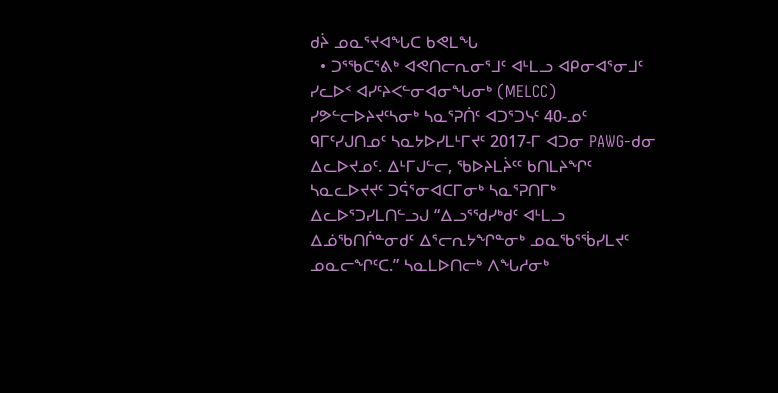ᑯᔩ ᓄᓇᕐᔪᐊᖓᑕ ᑲᕙᒪᖓ
  • ᑐᕐᖃᑕᕐᕕᒃ ᐊᕙᑎᓕᕆᓂᕐᒧᑦ ᐊᒻᒪᓗ ᐊᑭᓂᐊᕐᓂᒧᑦ ᓯᓚᐅᑉ ᐊᓯᑦᔨᐸᓪᓂᐊᓂᖓᓂᒃ (MELCC)
ᓯᕗᓪᓕᐅᔨᔪᑦᓴᓂᒃ ᓴᓇᕐᕈᑏᑦ ᐊᑐᕐᑐᓭᑦ 40-ᓄᑦ ᑫᒥᑦᓯᒍᑎᓄᑦ ᓴᓇᔭᐅᓯᒪᒻᒥᔪᑦ 2017-ᒥ ᐊᑐᓂ PAWG-ᑯᓂ ᐃᓚᐅᔪᓄᑦ. ᐃᒻᒥᒍᓪᓕ, ᖃᐅᔨᒪᔩᑦᑦ ᑲᑎᒪᔨᖏᑦ ᓴᓇᓚᐅᔪᔪᑦ ᑐᕌᕐᓂᐊᑕᒥᓂᒃ ᓴᓇᕐᕈᑎᒥᒃ ᐃᓚᐅᕐᑐᓯᒪᑎᓪᓗᒍ “ᐃᓗᕐᖁᓯᒃᑯᑦ ᐊᒻᒪᓗ ᐃᓅᖃᑎᒌᓐᓂᑯᑦ ᐃᕐᓕᕆᔭᖏᓐᓂᒃ ᓄᓇᖃᕐᖄᓯᒪᔪᑦ ᓄᓇᓕᖏᑦᑕ.” ᓴᓇᒪᐅᑎᓕᒃ ᐱᖓᓱᓂᒃ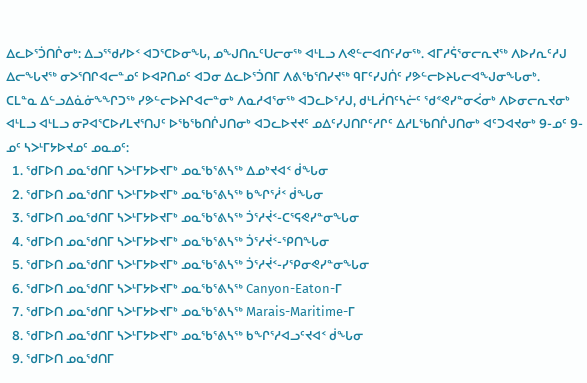ᐃᓚᐅᕐᑑᑎᒌᓂᒃ: ᐃᓗᕐᖁᓯᐅᑉ ᐊᑐᕐᑕᐅᓂᖓ, ᓄᖑᑎᕆᑦᑌᓕᓂᖅ ᐊᒻᒪᓗ ᐱᕙᓪᓕᐊᑎᑦᓯᓂᖅ. ᐊᒥᓱᕌᕐᓂᓕᕆᔪᖅ ᐱᐅᓯᕆᑦᓱᒍ ᐃᓕᖓᔪᖅ ᓂᐳᕐᑎᒋᐊᓕᓐᓄᑦ ᐅᐊᕈᑎᓄᑦ ᐊᑐᓂ ᐃᓚᐅᕐᑑᑎᒥ ᐱᕕᖃᕐᑎᓯᔪᖅ ᑫᒥᑦᓯᒍᑏᑦ ᓯᕗᓪᓕᐅᔨᒐᓕᐊᖑᓂᖓᓂᒃ.
ᑕᒪᓐᓇ ᐃᓪᓗᐃᓈᓃᖕᖏᑐᖅ ᓯᕗᓪᓕᐅᔨᒋᐊᓕᓐᓂᒃ ᐱᓇᓱᐊᕐᓂᖅ ᐊᑐᓚᐅᕐᓱᒍ, ᑯᒻᒪᓲᑎᑦᓴᓖᑦ ᖁᕝᕙᓯᓐᓂᐹᓂᒃ ᐱᐅᓂᓕᕆᔪᓂᒃ ᐊᒻᒪᓗ ᐊᒻᒪᓗ ᓂᕈᐊᕐᑕᐅᓯᒪᔪᕐᑎᒍᑦ ᐅᖃᖃᑎᒌᒍᑎᓂᒃ ᐊᑐᓚᐅᔪᔪᑦ ᓄᐃᑦᓯᒍᑎᒋᑦᓱᒋᑦ ᐃᓱᒪᖃᑎᒌᒍᑎᓂᒃ ᐊᑦᑐᐊᔪᓂᒃ 9-ᓄᑦ 9-ᓄᑦ ᓴᐳᒻᒥᔭᐅᔪᓄᑦ ᓄᓇᓄᑦ:
  1. ᖁᒥᐅᑎ ᓄᓇᖁᑎᒥ ᓴᐳᒻᒥᔭᐅᔪᒥᒃ ᓄᓇᖃᕐᕕᓴᖅ ᐃᓄᒃᔪᐊᑉ ᑰᖓᓂ
  2. ᖁᒥᐅᑎ ᓄᓇᖁᑎᒥ ᓴᐳᒻᒥᔭᐅᔪᒥᒃ ᓄᓇᖃᕐᕕᓴᖅ ᑲᖏᕐᓲᑉ ᑰᖓᓂ
  3. ᖁᒥᐅᑎ ᓄᓇᖁᑎᒥ ᓴᐳᒻᒥᔭᐅᔪᒥᒃ ᓄᓇᖃᕐᕕᓴᖅ ᑑᕐᓱᔫᑉ-ᑕᕐᕋᕙᓯᓐᓂᖓᓂ
  4. ᖁᒥᐅᑎ ᓄᓇᖁᑎᒥ ᓴᐳᒻᒥᔭᐅᔪᒥᒃ ᓄᓇᖃᕐᕕᓴᖅ ᑑᕐᓱᔫᑉ-ᕿᑎᖓᓂ
  5. ᖁᒥᐅᑎ ᓄᓇᖁᑎᒥ ᓴᐳᒻᒥᔭᐅᔪᒥᒃ ᓄᓇᖃᕐᕕᓴᖅ ᑑᕐᓱᔫᑉ-ᓯᕿᓂᕙᓯᓐᓂᖓᓂ
  6. ᖁᒥᐅᑎ ᓄᓇᖁᑎᒥ ᓴᐳᒻᒥᔭᐅᔪᒥᒃ ᓄᓇᖃᕐᕕᓴᖅ Canyon-Eaton-ᒥ
  7. ᖁᒥᐅᑎ ᓄᓇᖁᑎᒥ ᓴᐳᒻᒥᔭᐅᔪᒥᒃ ᓄᓇᖃᕐᕕᓴᖅ Marais-Maritime-ᒥ
  8. ᖁᒥᐅᑎ ᓄᓇᖁᑎᒥ ᓴᐳᒻᒥᔭᐅᔪᒥᒃ ᓄᓇᖃᕐᕕᓴᖅ ᑲᖏᕐᓱᐊᓗᑦᔪᐊᑉ ᑰᖓᓂ
  9. ᖁᒥᐅᑎ ᓄᓇᖁᑎᒥ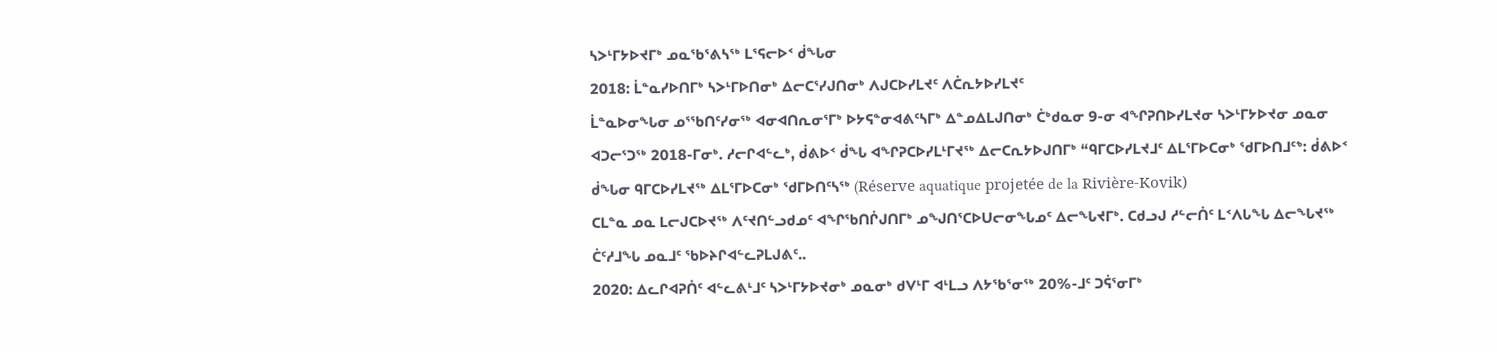ᓴᐳᒻᒥᔭᐅᔪᒥᒃ ᓄᓇᖃᕐᕕᓴᖅ ᒪᕐᕋᓕᐅᑉ ᑰᖓᓂ
2018: ᒫᓐᓇᓯᐅᑎᒥᒃ ᓴᐳᒻᒥᐅᑎᓂᒃ ᐃᓕᑕᕐᓯᒍᑎᓂᒃ ᐱᒍᑕᐅᓯᒪᔪᑦ ᐱᑖᕆᔭᐅᓯᒪᔪᑦ
ᒫᓐᓇᐅᓂᖓᓂ ᓄᕐᖃᑎᑦᓯᓂᕐᒃ ᐊᓂᐊᑎᕆᓂᕐᒥᒃ ᐅᔭᕋᓐᓂᐊᕕᑦᓴᒥᒃ ᐃᓐᓄᐃᒪᒍᑎᓂᒃ ᑖᒃᑯᓇᓂ 9-ᓂ ᐊᖏᕈᑎᐅᓯᒪᔪᓂ ᓴᐳᒻᒥᔭᐅᔪᓂ ᓄᓇᓂ ᐊᑐᓕᕐᑐᖅ 2018-ᒥᓂᒃ. ᓱᓕᒋᐊᓪᓚᒃ, ᑰᕕᐅᑉ ᑰᖓ ᐊᖏᕈᑕᐅᓯᒪᒻᒥᔪᖅ ᐃᓕᑕᕆᔭᐅᒍᑎᒥᒃ “ᑫᒥᑕᐅᓯᒪᔪᒧᑦ ᐃᒪᕐᒥᐅᑕᓂᒃ ᖁᒥᐅᑎᒧᑦᕻ: ᑰᕕᐅᑉ ᑰᖓᓂ ᑫᒥᑕᐅᓯᒪᔪᖅ ᐃᒪᕐᒥᐅᑕᓂᒃ ᖁᒥᐅᑎᑦᓴᖅ (Réserve aquatique projetée de la Rivière-Kovik)
ᑕᒪᓐᓇ ᓄᓇ ᒪᓕᒍᑕᐅᔪᖅ ᐱᑦᔪᑎᓪᓗᑯᓄᑦ ᐊᖏᖃᑎᒌᒍᑎᒥᒃ ᓄᖑᑎᕐᑕᐅᑌᓕᓂᖓᓄᑦ ᐃᓕᖓᔪᒥᒃ. ᑕᑯᓗᒍ ᓱᓪᓕᑏᑦ ᒪᑉᐱᒐᖓ ᐃᓕᖓᔪᖅ ᑖᑦᓱᒧᖓ ᓄᓇᒧᑦ ᖃᐅᔨᒋᐊᓪᓚᕈᒪᒍᕕᑦ..
2020: ᐃᓚᒋᐊᕈᑏᑦ ᐊᓪᓚᕕᒻᒧᑦ ᓴᐳᒻᒥᔭᐅᔪᓂᒃ ᓄᓇᓂᒃ ᑯᐯᒻᒥ ᐊᒻᒪᓗ ᐱᔭᖃᕐᓂᖅ 20%-ᒧᑦ ᑐᕌᕐᓂᒥᒃ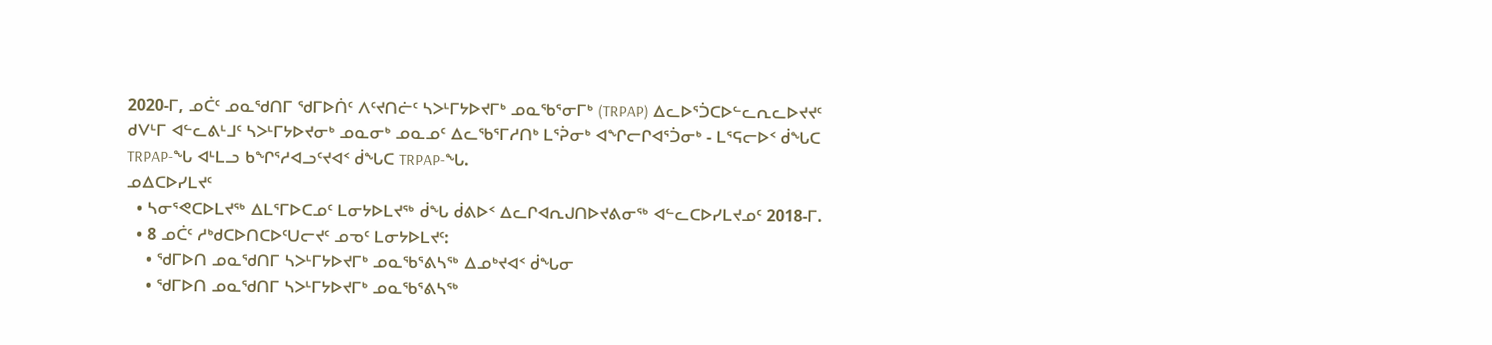2020-ᒥ, ᓄᑖᑦ ᓄᓇᖁᑎᒥ ᖁᒥᐅᑏᑦ ᐱᑦᔪᑎᓖᑦ ᓴᐳᒻᒥᔭᐅᔪᒥᒃ ᓄᓇᖃᕐᓂᒥᒃ (TRPAP) ᐃᓚᐅᕐᑑᑕᐅᓪᓚᕆᓚᐅᔪᔪᑦ ᑯᐯᒻᒥ ᐊᓪᓚᕕᒻᒧᑦ ᓴᐳᒻᒥᔭᐅᔪᓂᒃ ᓄᓇᓂᒃ ᓄᓇᓄᑦ ᐃᓚᖃᕐᒥᓱᑎᒃ ᒪᕐᕉᓂᒃ ᐊᖏᓕᒋᐊᕐᑑᓂᒃ - ᒪᕐᕋᓕᐅᑉ ᑰᖓᑕ TRPAP-ᖓ ᐊᒻᒪᓗ ᑲᖏᕐᓱᐊᓗᑦᔪᐊᑉ ᑰᖓᑕ TRPAP-ᖓ.
ᓄᐃᑕᐅᓯᒪᔪᑦ
  • ᓴᓂᕐᕙᑕᐅᒪᔪᖅ ᐃᒪᕐᒥᐅᑕᓄᑦ ᒪᓂᔭᐅᒪᔪᖅ ᑰᖓ ᑰᕕᐅᑉ ᐃᓚᒋᐊᕆᒍᑎᐅᔪᕕᓂᖅ ᐊᓪᓚᑕᐅᓯᒪᔪᓄᑦ 2018-ᒥ.
  • 8 ᓄᑖᑦ ᓱᒃᑯᑕᐅᑎᑕᐅᑦᑌᓕᔪᑦ ᓄᓀᑦ ᒪᓂᔭᐅᒪᔪᑦ:
    • ᖁᒥᐅᑎ ᓄᓇᖁᑎᒥ ᓴᐳᒻᒥᔭᐅᔪᒥᒃ ᓄᓇᖃᕐᕕᓴᖅ ᐃᓄᒃᔪᐊᑉ ᑰᖓᓂ
    • ᖁᒥᐅᑎ ᓄᓇᖁᑎᒥ ᓴᐳᒻᒥᔭᐅᔪᒥᒃ ᓄᓇᖃᕐᕕᓴᖅ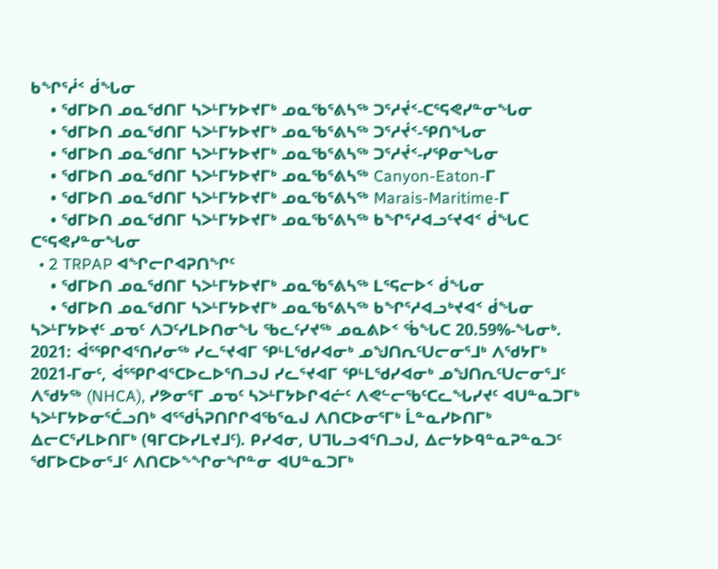ᑲᖏᕐᓲᑉ ᑰᖓᓂ
    • ᖁᒥᐅᑎ ᓄᓇᖁᑎᒥ ᓴᐳᒻᒥᔭᐅᔪᒥᒃ ᓄᓇᖃᕐᕕᓴᖅ ᑐᕐᓱᔫᑉ-ᑕᕐᕋᕙᓯᓐᓂᖓᓂ
    • ᖁᒥᐅᑎ ᓄᓇᖁᑎᒥ ᓴᐳᒻᒥᔭᐅᔪᒥᒃ ᓄᓇᖃᕐᕕᓴᖅ ᑐᕐᓱᔫᑉ-ᕿᑎᖓᓂ
    • ᖁᒥᐅᑎ ᓄᓇᖁᑎᒥ ᓴᐳᒻᒥᔭᐅᔪᒥᒃ ᓄᓇᖃᕐᕕᓴᖅ ᑐᕐᓱᔫᑉ-ᓯᕿᓂᖓᓂ
    • ᖁᒥᐅᑎ ᓄᓇᖁᑎᒥ ᓴᐳᒻᒥᔭᐅᔪᒥᒃ ᓄᓇᖃᕐᕕᓴᖅ Canyon-Eaton-ᒥ
    • ᖁᒥᐅᑎ ᓄᓇᖁᑎᒥ ᓴᐳᒻᒥᔭᐅᔪᒥᒃ ᓄᓇᖃᕐᕕᓴᖅ Marais-Maritime-ᒥ
    • ᖁᒥᐅᑎ ᓄᓇᖁᑎᒥ ᓴᐳᒻᒥᔭᐅᔪᒥᒃ ᓄᓇᖃᕐᕕᓴᖅ ᑲᖏᕐᓱᐊᓗᑦᔪᐊᑉ ᑰᖓᑕ ᑕᕐᕋᕙᓯᓐᓂᖓᓂ
  • 2 TRPAP ᐊᖏᓕᒋᐊᕈᑎᖏᑦ
    • ᖁᒥᐅᑎ ᓄᓇᖁᑎᒥ ᓴᐳᒻᒥᔭᐅᔪᒥᒃ ᓄᓇᖃᕐᕕᓴᖅ ᒪᕐᕋᓕᐅᑉ ᑰᖓᓂ
    • ᖁᒥᐅᑎ ᓄᓇᖁᑎᒥ ᓴᐳᒻᒥᔭᐅᔪᒥᒃ ᓄᓇᖃᕐᕕᓴᖅ ᑲᖏᕐᓱᐊᓗᒃᔪᐊᑉ ᑰᖓᓂ
ᓴᐳᒻᒥᔭᐅᔪᑦ ᓄᓀᑦ ᐱᑐᑦᓯᒪᐅᑎᓂᖓ ᖃᓚᑦᓯᔪᖅ ᓄᓇᕕᐅᑉ ᖄᖓᑕ 20.59%-ᖓᓂᒃ.
2021: ᐋᕐᕿᒋᐊᕐᑎᓯᓂᖅ ᓯᓚᕐᔪᐊᒥ ᕿᒻᒪᖁᓯᐊᓂᒃ ᓄᖑᑎᕆᑦᑌᓕᓂᕐᒧᒃ ᐱᖁᔭᒥᒃ
2021-ᒥᓂᑦ, ᐋᕐᕿᒋᐊᕐᑕᐅᓚᐅᕐᑎᓗᒍ ᓯᓚᕐᔪᐊᒥ ᕿᒻᒪᖁᓯᐊᓂᒃ ᓄᖑᑎᕆᑦᑌᓕᓂᕐᒧᑦ ᐱᖁᔭᖅ (NHCA), ᓯᕗᓂᕐᒥ ᓄᓀᑦ ᓴᐳᒻᒥᔭᐅᒋᐊᓖᑦ ᐱᕙᓪᓕᖃᑦᑕᓚᖓᓯᔪᑦ ᐊᑌᓐᓇᑐᒥᒃ ᓴᐳᒻᒥᔭᐅᓂᕐᑖᓗᑎᒃ ᐊᕐᖁᓵᕈᑎᒋᒋᐊᖃᕐᓇᒍ ᐱᑎᑕᐅᓂᕐᒥᒃ ᒫᓐᓇᓯᐅᑎᒥᒃ ᐃᓕᑕᕐᓯᒪᐅᑎᒥᒃ (ᑫᒥᑕᐅᓯᒪᔪᒧᑦ). ᑭᓯᐊᓂ, ᑌᒣᒐᓗᐊᕐᑎᓗᒍ, ᐃᓕᔭᐅᑫᓐᓇᕈᓐᓇᑐᑦ ᖁᒥᐅᑕᐅᓂᕐᒧᑦ ᐱᑎᑕᐅᖕᖏᓂᖏᓐᓂ ᐊᑌᓐᓇᑐᒥᒃ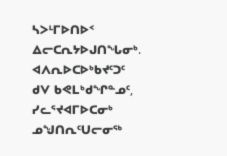ᓴᐳᒻᒥᐅᑎᐅᑉ ᐃᓕᑕᕆᔭᐅᒍᑎᖓᓂᒃ.
ᐊᐱᕆᐅᑕᐅᒃᑲᔪᑦᑐᑦ
ᑯᐯ ᑲᕙᒪᒃᑯᖏᓐᓄᑦ, ᓯᓚᕐᔪᐊᒥᐅᑕᓂᒃ ᓄᖑᑎᕆᑦᑌᓕᓂᖅ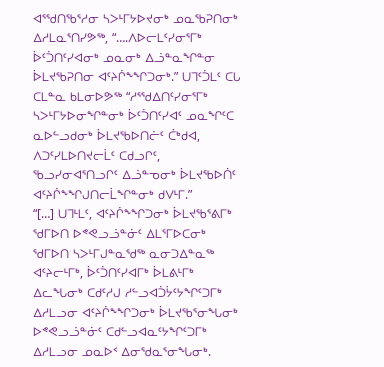ᐊᕐᖁᑎᖃᕐᓱᓂ ᓴᐳᒻᒥᔭᐅᔪᓂᒃ ᓄᓇᖃᕈᑎᓂᒃ ᐃᓱᒪᓇᕐᑎᓯᕗᖅ, “….ᐱᐅᓕᒪᑦᓯᓂᕐᒥᒃ ᐆᑦᑑᑎᑦᓯᐊᓂᒃ ᓄᓇᓂᒃ ᐃᓘᓐᓇᖏᓐᓂ ᐆᒪᔪᖃᕈᑎᓂ ᐊᑦᔨᒌᖕᖏᑐᓂᒃ.” ᑌᒣᑦᑑᒪᑦ ᑕᒐ ᑕᒪᓐᓇ ᑲᒪᓂᐅᕗᖅ “ᓱᕐᖁᐃᑎᑦᓯᓂᕐᒥᒃ ᓴᐳᒻᒥᔭᐅᓂᖏᓐᓂᒃ ᐆᑦᑑᑎᑦᓯᐊᑦ ᓄᓇᖏᑦᑕ ᓇᐅᓪᓗᑯᓂᒃ ᐆᒪᔪᖃᐅᑎᓖᑦ ᑖᒃᑯᐊ, ᐱᑐᑦᓯᒪᐅᑎᔪᓕᒫᑦ ᑕᑯᓗᒋᑦ, ᖃᓗᓯᓂᐊᕐᑎᓗᒋᑦ ᐃᓘᓐᓀᓂᒃ ᐆᒪᔪᖃᐅᑏᑦ ᐊᑦᔨᒌᖕᖏᒍᑎᓕᒫᖏᓐᓂᒃ ᑯᐯᒻᒥ.”
“[…] ᑌᒣᒻᒪᑦ, ᐊᑦᔨᒌᖕᖏᑐᓂᒃ ᐆᒪᔪᖃᕐᕕᒥᒃ ᖁᒥᐅᑎ ᐅᕝᕙᓗᓘᓐᓃᑦ ᐃᒪᕐᒥᐅᑕᓂᒃ ᖁᒥᐅᑎ ᓴᐳᒻᒥᒍᓐᓇᖁᖅ ᓇᓂᑐᐃᓐᓇᖅ ᐊᑦᔨᓕᒻᒥᒃ, ᐆᑦᑑᑎᑦᓯᐊᒥᒃ ᐆᒪᕕᒻᒥᒃ ᐃᓚᖓᓂᒃ ᑕᑯᑦᓱᒍ ᓱᓪᓗᐊᑑᔮᑦᔭᖏᑦᑐᒥᒃ ᐃᓱᒪᓗᓂ ᐊᑦᔨᒌᖕᖏᑐᓂᒃ ᐆᒪᔪᖃᕐᓂᖓᓂᒃ ᐅᕝᕙᓗᓘᓐᓃᑦ ᑕᑯᓪᓗᐊᓇᑦᔭᖏᑦᑐᒥᒃ ᐃᓱᒪᓗᓂ ᓄᓇᐅᑉ ᐃᓂᖁᓇᕐᓂᖓᓂᒃ.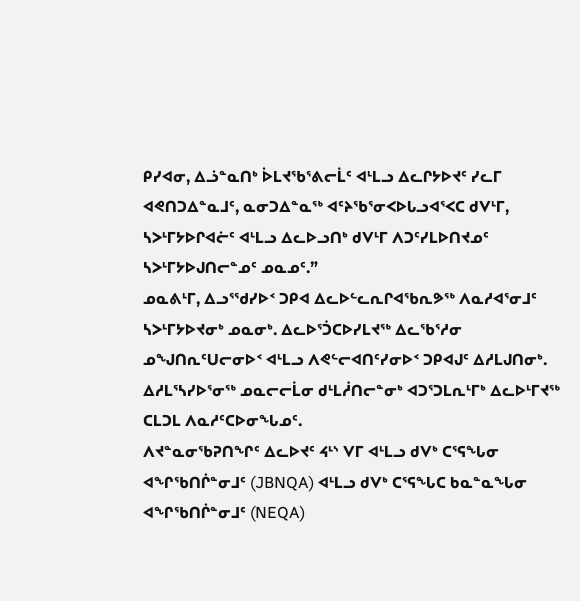ᑭᓯᐊᓂ, ᐃᓘᓐᓇᑎᒃ ᐆᒪᔪᖃᕐᕕᓕᒫᑦ ᐊᒻᒪᓗ ᐃᓚᒋᔭᐅᔪᑦ ᓯᓚᒥ ᐊᕙᑎᑐᐃᓐᓇᒧᑦ, ᓇᓂᑐᐃᓐᓇᖅ ᐊᑦᔨᖃᕐᓂᐸᐅᒐᓗᐊᕐᐸᑕ ᑯᐯᒻᒥ, ᓴᐳᒻᒥᔭᐅᒋᐊᓖᑦ ᐊᒻᒪᓗ ᐃᓚᐅᓗᑎᒃ ᑯᐯᒻᒥ ᐱᑐᑦᓯᒪᐅᑎᔪᓄᑦ ᓴᐳᒻᒥᔭᐅᒍᑎᓕᓐᓄᑦ ᓄᓇᓄᑦ.”
ᓄᓇᕕᒻᒥ, ᐃᓗᕐᖁᓯᐅᑉ ᑐᑭᐊ ᐃᓚᐅᓪᓚᕆᒋᐊᖃᕆᕗᖅ ᐱᓇᓱᐊᕐᓂᒧᑦ ᓴᐳᒻᒥᔭᐅᔪᓂᒃ ᓄᓇᓂᒃ. ᐃᓚᐅᕐᑑᑕᐅᓯᒪᔪᖅ ᐃᓚᖃᕐᓱᓂ ᓄᖑᑎᕆᑦᑌᓕᓂᐅᑉ ᐊᒻᒪᓗ ᐱᕙᓪᓕᐊᑎᑦᓯᓂᐅᑉ ᑐᑭᐊᒍᑦ ᐃᓱᒪᒍᑎᓂᒃ. ᐃᓱᒪᕐᓴᓯᐅᕐᓂᖅ ᓄᓇᓕᓕᒫᓂ ᑯᒻᒪᓲᑎᓕᓐᓂᒃ ᐊᑐᕐᑐᒪᕆᒻᒥᒃ ᐃᓚᐅᒻᒥᔪᖅ ᑕᒪᑐᒪ ᐱᓇᓱᑦᑕᐅᓂᖓᓄᑦ.
ᐱᔪᓐᓇᓂᖃᕈᑎᖏᑦ ᐃᓚᐅᔪᑦ ᔦᒻᔅ ᐯᒥ ᐊᒻᒪᓗ ᑯᐯᒃ ᑕᕐᕋᖓᓂ ᐊᖏᖃᑎᒌᓐᓂᒧᑦ (JBNQA) ᐊᒻᒪᓗ ᑯᐯᒃ ᑕᕐᕋᖓᑕ ᑲᓇᓐᓇᖓᓂ ᐊᖏᖃᑎᒌᓐᓂᒧᑦ (NEQA)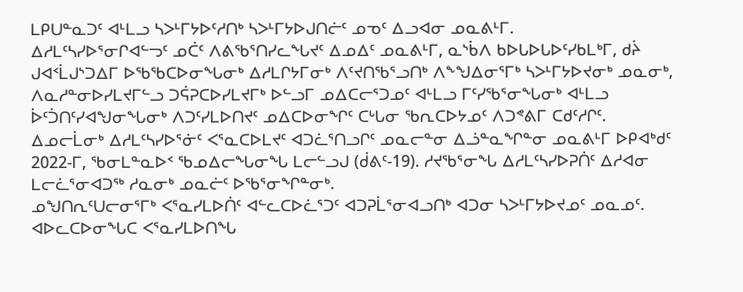ᒪᑭᑌᓐᓇᑐᑦ ᐊᒻᒪᓗ ᓴᐳᒻᒥᔭᐅᑦᓱᑎᒃ ᓴᐳᒻᒥᔭᐅᒍᑎᓖᑦ ᓄᓀᑦ ᐃᓗᐊᓂ ᓄᓇᕕᒻᒥ.
ᐃᓱᒪᑦᓴᓯᐅᕐᓂᒋᐊᓪᓓᑦ ᓄᑖᑦ ᐱᕕᖃᕐᑎᓯᓚᖓᔪᑦ ᐃᓄᐃᑦ ᓄᓇᕕᒻᒥ, ᓇᔅᑳᐱ ᑲᐅᒐᐅᒐᐅᑦᓯᑲᒪᒃᒥ, ᑯᔩ ᒍᐊᑉᒫᒍᔅᑐᐃᒥ ᐅᖃᖃᑕᐅᓂᖓᓂᒃ ᐃᓱᒪᒋᔭᒥᓂᒃ ᐱᑦᔪᑎᖃᕐᓗᑎᒃ ᐱᖕᖑᐃᓂᕐᒥᒃ ᓴᐳᒻᒥᔭᐅᔪᓂᒃ ᓄᓇᓂᒃ, ᐱᓇᓱᓐᓂᐅᓯᒪᔪᒥᓪᓗ ᑐᕌᕈᑕᐅᓯᒪᔪᒥᒃ ᐅᓪᓗᒥ ᓄᐃᑕᓕᕐᑐᓄᑦ ᐊᒻᒪᓗ ᒥᑦᓯᖃᕐᓂᖓᓂᒃ ᐊᒻᒪᓗ ᐆᑦᑑᑎᑦᓯᐊᖑᓂᖓᓂᒃ ᐱᑐᑦᓯᒪᐅᑎᔪᑦ ᓄᐃᑕᐅᓂᖏᑦ ᑕᒡᒐᓂ ᖃᕆᑕᐅᔭᓄᑦ ᐱᑐᕝᕕᒥ ᑕᑯᑦᓱᒋᑦ.
ᐃᓄᓕᒫᓂᒃ ᐃᓱᒪᑦᓴᓯᐅᕐᓃᑦ ᐸᕐᓇᑕᐅᒪᔪᑦ ᐊᑐᓛᕐᑎᓗᒋᑦ ᓄᓇᓕᓐᓂ ᐃᓘᓐᓇᖏᓐᓂ ᓄᓇᕕᒻᒥ ᐅᑭᐊᒃᑯᑦ 2022-ᒥ, ᖃᓂᒪᓐᓇᐅᑉ ᖃᓄᐃᓕᖓᓂᖓ ᒪᓕᓪᓗᒍ (ᑰᕕᑦ-19). ᓱᔪᖃᕐᓂᖓ ᐃᓱᒪᑦᓴᓯᐅᕈᑏᑦ ᐃᓱᐊᓂ ᒪᓕᓛᕐᓂᐊᑐᖅ ᓱᓇᓂᒃ ᓄᓇᓖᑦ ᐅᖃᕐᓂᖏᓐᓂᒃ.
ᓄᖑᑎᕆᑦᑌᓕᓂᕐᒥᒃ ᐸᕐᓇᓯᒪᐅᑏᑦ ᐊᓪᓚᑕᐅᓛᕐᑐᑦ ᐊᑐᕈᒫᕐᓂᐊᓗᑎᒃ ᐊᑐᓂ ᓴᐳᒻᒥᔭᐅᔪᓄᑦ ᓄᓇᓄᑦ. ᐊᐅᓚᑕᐅᓂᖓᑕ ᐸᕐᓇᓯᒪᐅᑎᖓ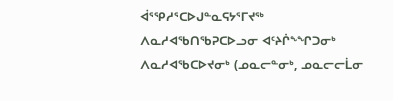ᐋᕐᕿᓱᕐᑕᐅᒍᓐᓇᕋᔭᕐᒥᔪᖅ ᐱᓇᓱᐊᖃᑎᖃᕈᑕᐅᓗᓂ ᐊᑦᔨᒌᖕᖏᑐᓂᒃ ᐱᓇᓱᐊᖃᑕᐅᔪᓂᒃ (ᓄᓇᓕᓐᓂᒃ, ᓄᓇᓕᓕᒫᓂ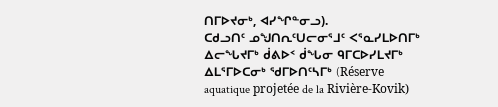ᑎᒥᐅᔪᓂᒃ, ᐊᓯᖏᓐᓂᓗ).
ᑕᑯᓗᑎᑦ ᓄᖑᑎᕆᑦᑌᓕᓂᕐᒧᑦ ᐸᕐᓇᓯᒪᐅᑎᒥᒃ ᐃᓕᖓᔪᒥᒃ ᑰᕕᐅᑉ ᑰᖓᓂ ᑫᒥᑕᐅᓯᒪᔪᒥᒃ ᐃᒪᕐᒥᐅᑕᓂᒃ ᖁᒥᐅᑎᑦᓴᒥᒃ (Réserve aquatique projetée de la Rivière-Kovik)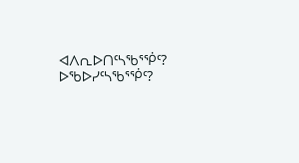ᐊᐱᕆᐅᑎᑦᓴᖃᕐᖀᑦ? ᐅᖃᐅᓯᑦᓴᖃᕐᖀᑦ?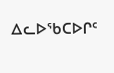ᐃᓚᐅᖃᑕᐅᒋᑦ